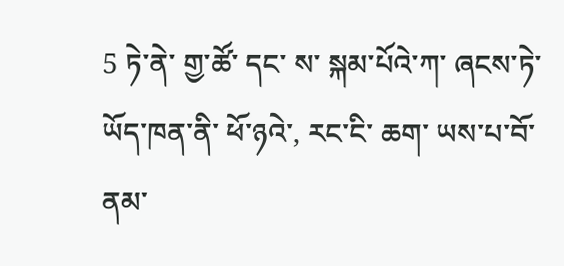5 ཏེ་ནེ་ གྱ་ཚོ་ དང་ ས་ སྐམ་པོའེ་ཀ་ ཞངས་ཏེ་ ཡོད་ཁན་ནི་ ཕོ་ཉའེ་, རང་ངི་ ཆག་ ཡས་པ་བོ་ ནམ་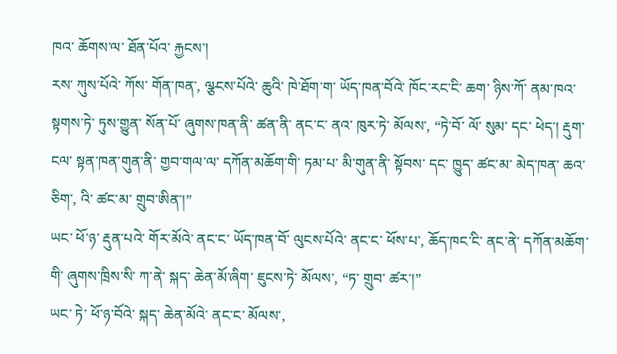ཁའ་ ཆོགས་ལ་ ཐོན་པོའ་ རྐྱངས་།
རས་ ཀུས་པོའེ་ ཀོས་ གོན་ཁན་, ལྩངས་པོའེ་ ཆུའི་ ཁེ་ཐོག་ག་ ཡོད་ཁན་བོའེ་ ཁོང་རང་ངི་ ཆག་ ཉིས་ཀོ་ ནམ་ཁའ་ སྟགས་ཏེ་ ཏུས་གྱུན་ སོན་པོ་ ཞུགས་ཁན་ནི་ ཚན་ནི་ ནང་ང་ ནའ་ ཁུར་ཏེ་ མོལས་, “ཏེ་བོ་ ལོ་ སུམ་ དང་ ཕེད་། རྡུག་ངལ་ སྟན་ཁན་གུན་ནི་ གྱབ་གལ་ལ་ དཀོན་མཆོག་གི་ ཏམ་པ་ མི་གུན་ནི་ སྟོབས་ དང་ ཁྱུད་ ཚང་མ་ མེད་ཁན་ ཆའ་ཅིག་, འི་ ཚང་མ་ གྲུབ་ཨིན་།”
ཡང་ ཕོ་ཉ་ རྡུན་པའེ་ གོར་མོའེ་ ནང་ང་ ཡོད་ཁན་བོ་ ལུངས་པོའེ་ ནང་ང་ ཕོས་པ་, ཆོད་ཁང་ངི་ ནང་ནེ་ དཀོན་མཆོག་གི་ ཞུགས་ཁྲིས་སི་ ཀ་ནེ་ སྐད་ ཆེན་མོ་ཞིག་ ཇུངས་ཏེ་ མོལས་, “ཏ་ གྲུབ་ ཚར་།”
ཡང་ ཏེ་ ཕོ་ཉ་བོའེ་ སྐད་ ཆེན་མོའེ་ ནང་ང་ མོལས་,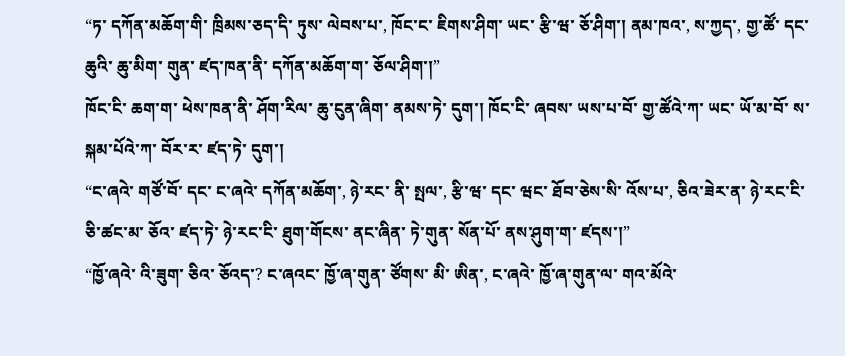“ཏ་ དཀོན་མཆོག་གི་ ཁྲིམས་ཅད་དི་ ཏུས་ ལེབས་པ་, ཁོང་ང་ ཇིགས་ཤིག་ ཡང་ རྩི་ཝ་ ཅོ་ཤིག་། ནམ་ཁའ་, ས་ཀྱད་, གྱ་ཚོ་ དང་ ཆུའི་ ཆུ་མིག་ གུན་ ཛད་ཁན་ནི་ དཀོན་མཆོག་ག་ ཅོལ་ཤིག་།”
ཁོང་ངི་ ཆག་ག་ ཕེས་ཁན་ནི་ ཤོག་རིལ་ ཆུ་ངུན་ཞིག་ ནམས་ཏེ་ དུག་། ཁོང་ངི་ ཞབས་ ཡས་པ་བོ་ གྱ་ཚོའེ་ཀ་ ཡང་ ཡོ་མ་བོ་ ས་ སྐམ་པོའེ་ཀ་ བོར་ར་ ཛད་ཏེ་ དུག་།
“ང་ཞའེ་ གཙོ་བོ་ དང་ ང་ཞའེ་ དཀོན་མཆོག་, ཉེ་རང་ ནི་ སྤལ་, རྩི་ཝ་ དང་ ཝང་ ཐོབ་ཅེས་སི་ འོས་པ་, ཅིའ་ཟེར་ན་ ཉེ་རང་ངི་ ཅི་ཚང་མ་ ཅོའ་ ཛད་ཏེ་ ཉེ་རང་ངི་ ཐུག་གོངས་ ནང་ཞིན་ ཏེ་གུན་ སོན་པོ་ ནས་ཤུག་ག་ ཛདས་།”
“ཁྱོ་ཞའེ་ འི་ཟུག་ ཅིའ་ ཅོའད་? ང་ཞའང་ ཁྱོ་ཞ་གུན་ ཙོགས་ མི་ ཨིན་, ང་ཞའེ་ ཁྱོ་ཞ་གུན་ལ་ གའ་མོའེ་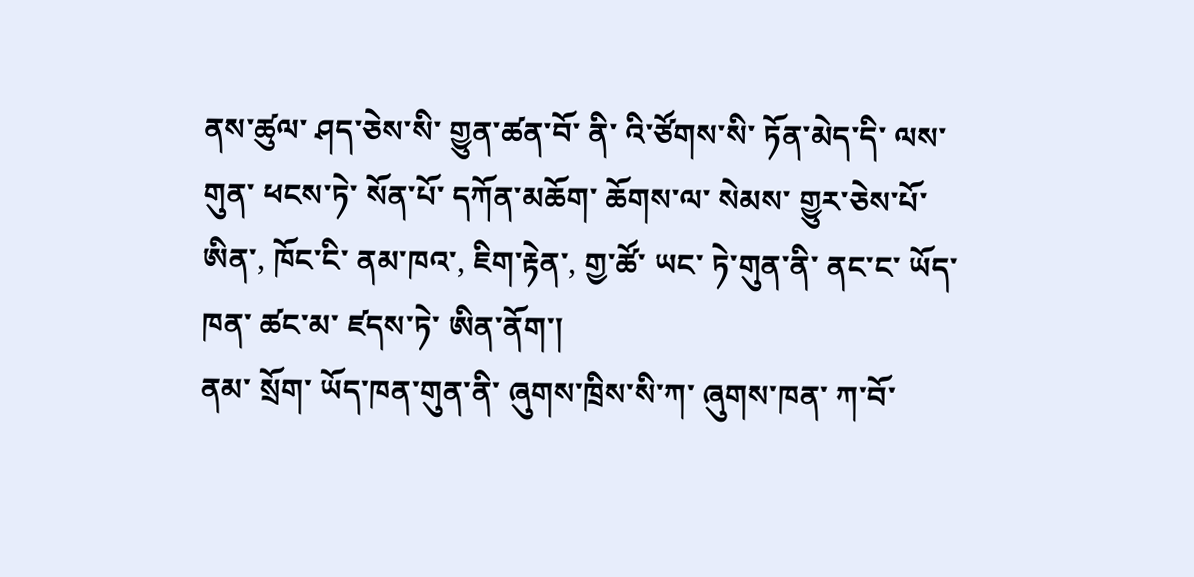ནས་ཚུལ་ ཤད་ཅེས་སི་ གྱུན་ཚན་བོ་ ནི་ འི་ཙོགས་སི་ ཏོན་མེད་དི་ ལས་གུན་ ཕངས་ཏེ་ སོན་པོ་ དཀོན་མཆོག་ ཆོགས་ལ་ སེམས་ གྱུར་ཅེས་པོ་ ཨིན་, ཁོང་ངི་ ནམ་ཁའ་, ཇིག་རྟེན་, གྱ་ཚོ་ ཡང་ ཏེ་གུན་ནི་ ནང་ང་ ཡོད་ཁན་ ཚང་མ་ ཛདས་ཏེ་ ཨིན་ནོག་།
ནམ་ སྲོག་ ཡོད་ཁན་གུན་ནི་ ཞུགས་ཁྲིས་སི་ཀ་ ཞུགས་ཁན་ ཀ་བོ་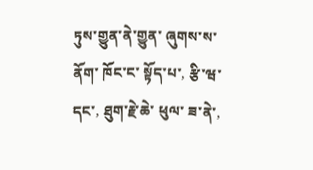ཏུས་གྱུན་ནེ་གྱུན་ ཞུགས་ས་ནོག་ ཁོང་ང་ སྟོད་པ་, རྩི་ཝ་ དང་, ཐུག་རྗེ་ཆེ་ ཕུལ་ ཟ་ནེ་,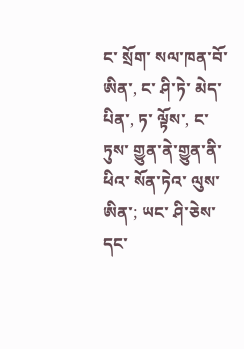ང་ སྲོག་ སལ་ཁན་བོ་ ཨིན་, ང་ ཤི་ཏེ་ མེད་པིན་, ཏ་ ལྟོས་, ང་ ཏུས་ གྱུན་ནེ་གྱུན་ནི་ ཕིའ་ སོན་ཏེའ་ ལུས་ཨིན་; ཡང་ ཤི་ཅེས་ དང་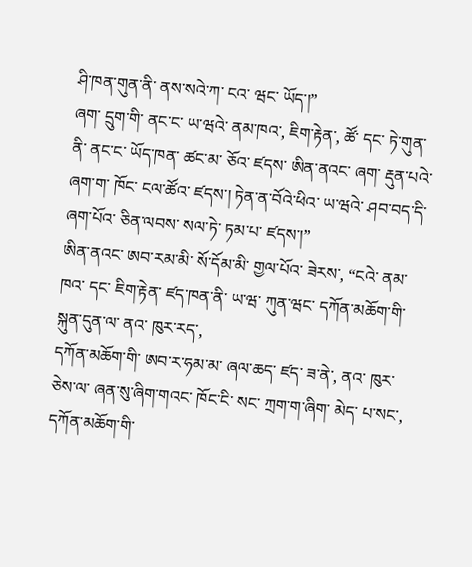ཤི་ཁན་གུན་ནི་ ནས་སའེ་ཀ་ ངའ་ ཝང་ ཡོད་།”
ཞག་ དྲུག་གི་ ནང་ང་ ཡ་ཝའེ་ ནམ་ཁའ་, ཇིག་རྟེན་, ཚོ་ དང་ ཏེ་གུན་ནི་ ནང་ང་ ཡོད་ཁན་ ཚང་མ་ ཅོའ་ ཛདས་ ཨིན་ནའང་ ཞག་ རྡུན་པའེ་ ཞག་ག་ ཁོང་ ངལ་ཚོའ་ ཛདས་། ཏེན་ན་བོའེ་ཕིའ་ ཡ་ཝའེ་ ཤབ་བད་དི་ ཞག་པོའ་ ཅིན་ལབས་ སལ་ཏེ་ ཏམ་པ་ ཛདས་།”
ཨིན་ནའང་ ཨབ་རམ་མི་ སོ་དོམ་མི་ གྱལ་པོའ་ ཟེརས་, “ངའེ་ ནམ་ཁའ་ དང་ ཇིག་རྟེན་ ཛད་ཁན་ནི་ ཡ་ཝ་ ཀུན་ཝང་ དཀོན་མཆོག་གི་ སྐུན་དུན་ལ་ ནའ་ ཁུར་རད་,
དཀོན་མཆོག་གི་ ཨབ་ར་ཧམ་མ་ ཞལ་ཆད་ ཛད་ ཟ་ནེ་, ནའ་ ཁུར་ཅེས་ལ་ ཞན་སུ་ཞིག་གའང་ ཁོང་ངི་ སང་ ཀྲག་ག་ཞིག་ མེད་ པ་སང་, དཀོན་མཆོག་གི་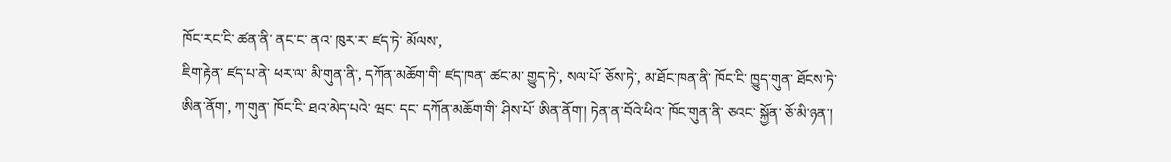ཁོང་རང་ངི་ ཚན་ནི་ ནང་ང་ ནའ་ ཁུར་ར་ ཛད་ཏེ་ མོལས་,
ཇིག་རྟེན་ ཛད་པ་ནེ་ ཕར་ལ་ མི་གུན་ནི་, དཀོན་མཆོག་གི་ ཛད་ཁན་ ཚང་མ་ གྱུད་ཏེ་, སལ་པོ་ ཅོས་ཏེ་, མ་ཐོང་ཁན་ནི་ ཁོང་ངི་ ཁྱུད་གུན་ ཐོངས་ཏེ་ ཨིན་ནོག་, ཀ་གུན་ ཁོང་ངི་ ཐའ་མེད་པའེ་ ཝང་ དང་ དཀོན་མཆོག་གི་ ཤིས་པོ་ ཨིན་ནོག་། ཏེན་ན་བོའེ་ཕིའ་ ཁོང་གུན་ནི་ ཅའང་ སྐྱོན་ ཅོ་མི་ཉན་།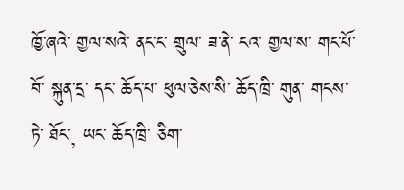ཁྱོ་ཞའེ་ གྱལ་སའེ་ ནང་ང་ གྲུལ་ ཟ་ནེ་ ངའ་ གྱལ་ས་ གང་པོ་བོ་ སྐུན་དྲ་ དང་ ཆོད་པ་ ཕུལ་ཅེས་སི་ ཆོད་ཁྲི་ གུན་ གངས་ཏེ་ ཐོང་, ཡང་ ཆོད་ཁྲི་ ཅིག་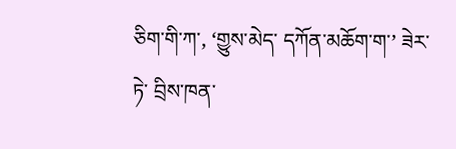ཅིག་གི་ཀ་, ‘གྱུས་མེད་ དཀོན་མཆོག་ག་’ ཟེར་ཏེ་ བྲིས་ཁན་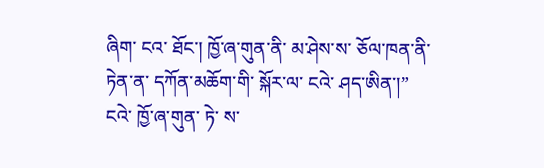ཞིག་ ངའ་ ཐོང་། ཁྱོ་ཞ་གུན་ནི་ མ་ཤེས་ས་ ཅོལ་ཁན་ནི་ ཏེན་ན་ དཀོན་མཆོག་གི་ སྐོར་ལ་ ངའེ་ ཤད་ཨིན་།”
ངའེ་ ཁྱོ་ཞ་གུན་ ཏེ་ ས་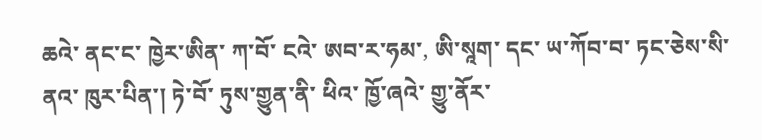ཆའེ་ ནང་ང་ ཁྱེར་ཨིན་ ཀ་བོ་ ངའེ་ ཨབ་ར་ཧམ་, ཨི་སཱག་ དང་ ཡ་ཀོབ་བ་ ཏང་ཅེས་སི་ ནའ་ ཁུར་པིན་། ཏེ་བོ་ ཏུས་གྱུན་ནི་ ཕིའ་ ཁྱོ་ཞའེ་ གྱུ་ནོར་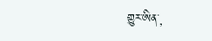གྱུར་ཨིན་,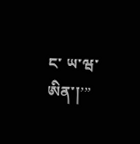ང་ ཡ་ཝ་ ཨིན་།’”